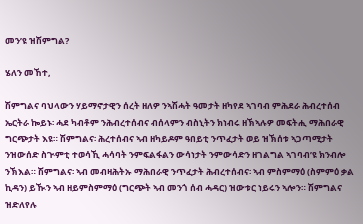መን’ዩ ዝሽምግል?

ሄለን መኸተ,

ሽምግልና ባህላውን ሃይማኖታዊን ሰረት ዘለዎ ንኣሽሓት ዓመታት ዘካየደ ኣገባብ ምሕደራ ሕብረተሰብ ኤርትራ ኰይኑ፡ ሓደ ካብቶም ንሕብረተሰብና ብሰላምን ብስኒትን ክነብሩ ዘኽኣሉዎ መፍትሒ ማሕበራዊ ግርጭታት እዩ። ሽምግልና፡ ሕረተሰብና ኣብ ዘካይዶም ዓበይቲ ንጥፈታት ወይ ዝኽሰቱ ኣጋጣሚታት ንዝውሰድ ስጒምቲ ተወሳኺ ሓሳባት ንምፍልፋልን ውሳነታት ንምውሳድን ዘገልግል ኣገባብ’ዩ ክንብሎ ንኽእል። ሽምግልና፡ ኣብ መብዛሕትኡ ማሕበራዊ ንጥፈታት ሕብረተሰብና፡ ኣብ ምስምማዕ (ስምምዕ ቃል ኪዳን) ይዂን ኣብ ዘይምስምማዕ (ግርጭት ኣብ መንጎ ሰብ ሓዳር) ዝውቱር ነይሩን ኣሎን። ሽምግልና ዝድለየሉ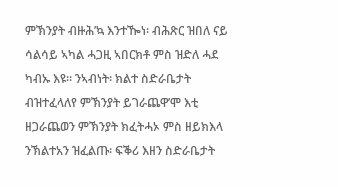ምኽንያት ብዙሕ’ኳ እንተዀነ፡ ብሕጽር ዝበለ ናይ ሳልሳይ ኣካል ሓጋዚ ኣበርክቶ ምስ ዝድለ ሓደ ካብኡ እዩ። ንኣብነት፡ ክልተ ስድራቤታት ብዝተፈላለየ ምኽንያት ይገራጨዋ’ሞ እቲ ዘጋራጨወን ምኽንያት ክፈትሓኦ ምስ ዘይክእላ ንኽልተአን ዝፈልጡ፡ ፍቕሪ እዘን ስድራቤታት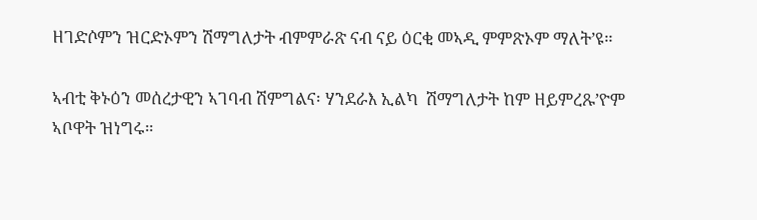ዘገድሶምን ዝርድኦምን ሽማግለታት ብምምራጽ ናብ ናይ ዕርቂ መኣዲ ምምጽኦም ማለት’ዩ።

ኣብቲ ቅኑዕን መሰረታዊን ኣገባብ ሽምግልና፡ ሃንደራእ ኢልካ  ሽማግለታት ከም ዘይምረጹ’ዮም ኣቦዋት ዝነግሩ።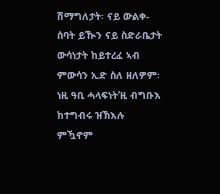ሽማግለታት፡ ናይ ውልቀ-ሰባት ይዂን ናይ ስድራቤታት ውሳነታት ከይተረፈ ኣብ ምውሳን ኢድ ስለ ዘለዎም፡ ነዚ ዓቢ ሓላፍነት’ዚ ብግቡእ ከተግብሩ ዝኽእሉ ምዃኖም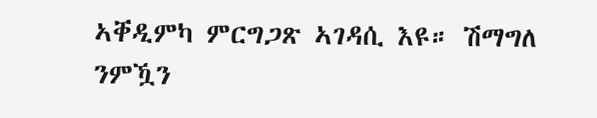ኣቐዲምካ ምርግጋጽ ኣገዳሲ እዩ። ሽማግለ ንምዃን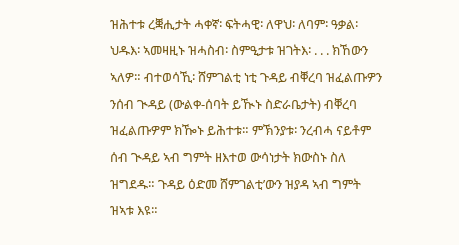ዝሕተቱ ረቛሒታት ሓቀኛ፡ ፍትሓዊ፡ ለዋህ፡ ለባም፡ ዓቃል፡ ህዱእ፡ ኣመዛዚኑ ዝሓስብ፡ ስምዒታቱ ዝገትእ፡ . . . ክኸውን ኣለዎ። ብተወሳኺ፡ ሸምገልቲ ነቲ ጉዳይ ብቐረባ ዝፈልጡዎን ንሰብ ጒዳይ (ውልቀ-ሰባት ይዂኑ ስድራቤታት) ብቐረባ ዝፈልጡዎም ክዀኑ ይሕተቱ። ምኽንያቱ፡ ንረብሓ ናይቶም ሰብ ጒዳይ ኣብ ግምት ዘእተወ ውሳነታት ክውስኑ ስለ ዝግደዱ። ጉዳይ ዕድመ ሸምገልቲ’ውን ዝያዳ ኣብ ግምት ዝኣቱ እዩ።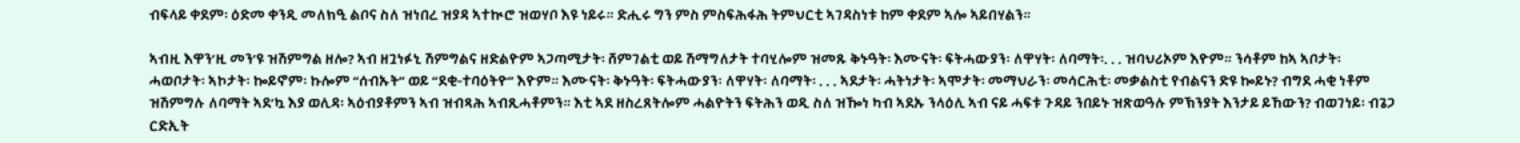ብፍላይ ቀደም፡ ዕድመ ቀንዲ መለክዒ ልቦና ስለ ዝነበረ ዝያዳ ኣተኲሮ ዝወሃቦ እዩ ነይሩ። ድሒሩ ግን ምስ ምስፍሕፋሕ ትምህርቲ ኣገዳስነቱ ከም ቀደም ኣሎ ኣይበሃልን።

ኣብዚ እዋን’ዚ መን’ዩ ዝሽምግል ዘሎ? ኣብ ዘጓነፉኒ ሽምግልና ዘድልዮም ኣጋጣሚታት፡ ሸምገልቲ ወይ ሽማግለታት ተባሂሎም ዝመጹ ቅኑዓት፡ እሙናት፡ ፍትሓውያን፡ ለዋሃት፡ ለባማት፡. . . ዝባህሪኦም እዮም። ንሳቶም ከኣ ኣቦታት፡ ሓወቦታት፡ ኣኮታት፡ ኰይኖም፡ ኩሎም “ሰብኡት” ወይ “ደቂ-ተባዕትዮ” እዮም። እሙናት፡ ቅኑዓት፡ ፍትሓውያን፡ ለዋሃት፡ ለባማት፡ . . . ኣደታት፡ ሓትነታት፡ ኣሞታት፡ መማህራን፡ መሳርሕቲ፡ መቃልስቲ የብልናን ድዩ ኰይኑ? ብግደ ሓቂ ነቶም ዝሽምግሉ ለባማት ኣደ’ኳ እያ ወሊዳ፡ ኣዕብያቶምን ኣብ ዝብጻሕ ኣብጺሓቶምን። እቲ ኣደ ዘስረጸትሎም ሓልዮትን ፍትሕን ወዲ ስለ ዝዀነ ካብ ኣደኡ ንላዕሊ ኣብ ናይ ሓፍቱ ጉዳይ ንበይኑ ዝጽወዓሉ ምኽንያት እንታይ ይኸውን? ብወገነይ፡ ብጌጋ ርድኢት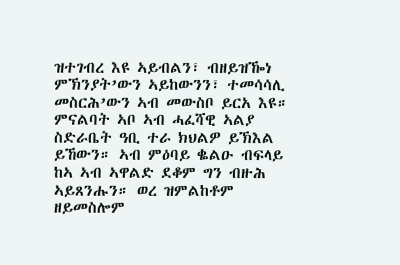ዝተገብረ እዩ ኣይብልን፣ ብዘይዝዀነ ምኽንያት’ውን ኣይከውንን፣ ተመሳሳሊ መስርሕ’ውን ኣብ መውስቦ ይርአ እዩ። ምናልባት ኣቦ ኣብ ሓፈሻዊ ኣልያ ስድራቤት ዓቢ ተራ ክህልዎ ይኽእል ይኸውን። ኣብ ምዕባይ ቈልዑ ብፍላይ ከኣ ኣብ ኣዋልድ ደቆም ግን ብዙሕ ኣይጸንሑን። ወረ ዝምልከቶም ዘይመስሎም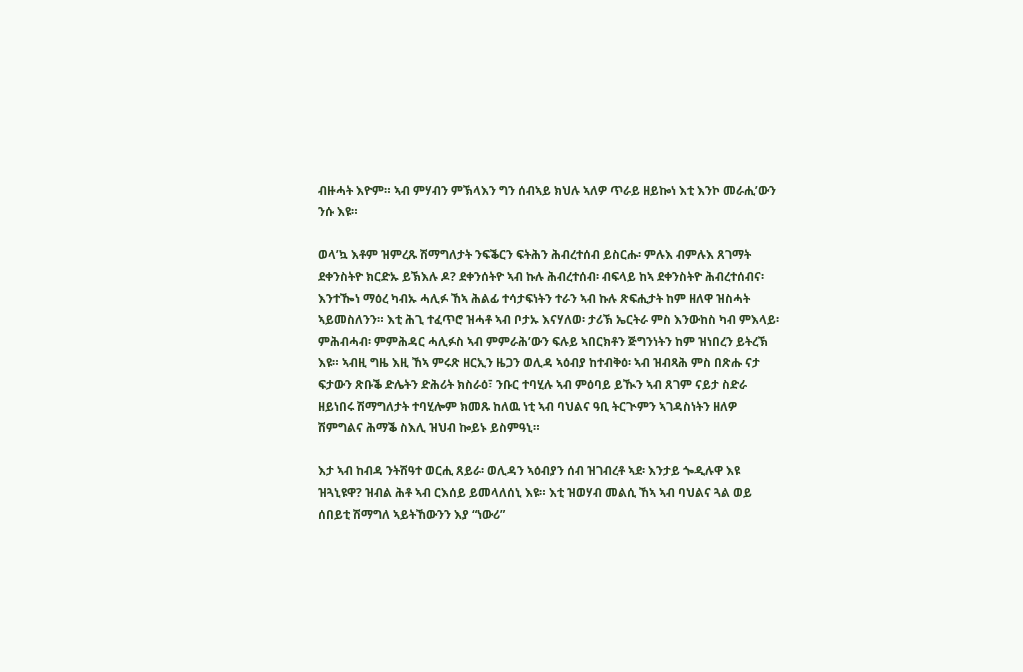ብዙሓት እዮም። ኣብ ምሃብን ምኽላእን ግን ሰብኣይ ክህሉ ኣለዎ ጥራይ ዘይኰነ እቲ እንኮ መራሒ’ውን ንሱ እዩ።

ወላ’ኳ እቶም ዝምረጹ ሽማግለታት ንፍቕርን ፍትሕን ሕብረተሰብ ይስርሑ፡ ምሉእ ብምሉእ ጸገማት ደቀንስትዮ ክርድኡ ይኽእሉ ዶ? ደቀንሰትዮ ኣብ ኩሉ ሕብረተሰብ፡ ብፍላይ ከኣ ደቀንስትዮ ሕብረተሰብና፡ እንተዀነ ማዕረ ካብኡ ሓሊፉ ኸኣ ሕልፊ ተሳታፍነትን ተራን ኣብ ኩሉ ጽፍሒታት ከም ዘለዋ ዝስሓት ኣይመስለንን። እቲ ሕጊ ተፈጥሮ ዝሓቶ ኣብ ቦታኡ እናሃለወ፡ ታሪኽ ኤርትራ ምስ እንውከስ ካብ ምእላይ፡ ምሕብሓብ፡ ምምሕዳር ሓሊፉስ ኣብ ምምራሕ’ውን ፍሉይ ኣበርክቶን ጅግንነትን ከም ዝነበረን ይትረኽ እዩ። ኣብዚ ግዜ እዚ ኸኣ ምሩጽ ዘርኢን ዜጋን ወሊዳ ኣዕብያ ከተብቅዕ፡ ኣብ ዝብጻሕ ምስ በጽሑ ናታ ፍታውን ጽቡቕ ድሌትን ድሕሪት ክስራዕ፣ ንቡር ተባሂሉ ኣብ ምዕባይ ይዂን ኣብ ጸገም ናይታ ስድራ ዘይነበሩ ሽማግለታት ተባሂሎም ክመጹ ከለዉ ነቲ ኣብ ባህልና ዓቢ ትርጒምን ኣገዳስነትን ዘለዎ ሽምግልና ሕማቕ ስእሊ ዝህብ ኰይኑ ይስምዓኒ።

እታ ኣብ ከብዳ ንትሽዓተ ወርሒ ጸይራ፡ ወሊዳን ኣዕብያን ሰብ ዝገብረቶ ኣደ፡ እንታይ ጐዲሉዋ እዩ ዝጓኒዩዋ? ዝብል ሕቶ ኣብ ርእሰይ ይመላለሰኒ እዩ። እቲ ዝወሃብ መልሲ ኸኣ ኣብ ባህልና ጓል ወይ ሰበይቲ ሽማግለ ኣይትኸውንን እያ “ነውሪ”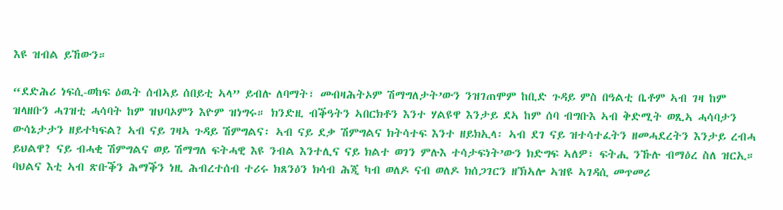እዩ ዝብል ይኸውን።

“ደድሕሪ ነፍሲ-ወከፍ ዕዉት ሰብኣይ ሰበይቲ ኣላ” ይብሉ ለባማት፣ መብዛሕትኦም ሽማግለታት’ውን ንዝገጠሞም ከቢድ ጉዳይ ምስ በዓልቲ ቤቶም ኣብ ገዛ ከም ዝላዘቡን ሓገዝቲ ሓሳባት ከም ዝህባኦምን እዮም ዝነግሩ። ክንድዚ ብቕዓትን ኣበርክቶን እንተ ሃልዩዋ እንታይ ደኣ ከም ሰባ ብግቡእ ኣብ ቅድሚት ወጺኣ ሓሳባታን ውሳኔታታን ዘይተካፍል? ኣብ ናይ ገዛኣ ጉዳይ ሽምግልና፡ ኣብ ናይ ደቃ ሽምግልና ክትሳተፍ እንተ ዘይክኢላ፡ ኣብ ደገ ናይ ዝተሳተፈትን ዘመሓደረትን እንታይ ረብሓ ይህልዋ? ናይ ብሓቂ ሽምግልና ወይ ሽማግለ ፍትሓዊ እዩ ንብል እንተሊና ናይ ክልተ ወገን ምሉእ ተሳታፍነት’ውን ክድግፍ ኣለዎ፣ ፍትሒ ንኹሉ ብማዕረ ስለ ዝርኢ። ባህልና እቲ ኣብ ጽቡቕን ሕማቕን ነዚ ሕብረተሰብ ተሪሩ ክጸንዕን ክሳብ ሕጂ ካብ ወለዶ ናብ ወለዶ ክሰጋገርን ዘኽኣሎ ኣዝዩ ኣገዳሲ መጥመሪ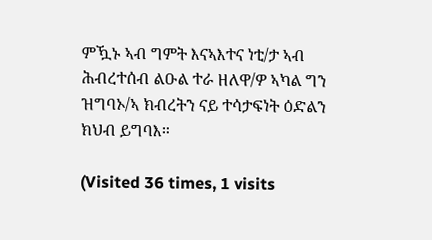ምዃኑ ኣብ ግምት እናኣእተና ነቲ/ታ ኣብ ሕብረተሰብ ልዑል ተራ ዘለዋ/ዎ ኣካል ግን ዝግባኦ/ኣ ክብረትን ናይ ተሳታፍነት ዕድልን ክህብ ይግባእ።

(Visited 36 times, 1 visits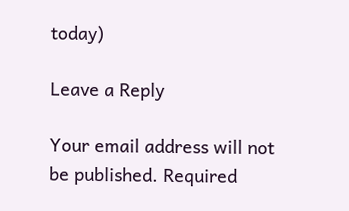today)

Leave a Reply

Your email address will not be published. Required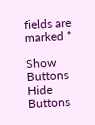fields are marked *

Show Buttons
Hide Buttons